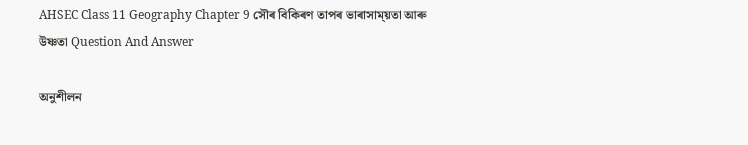AHSEC Class 11 Geography Chapter 9 সৌৰ বিকিৰণ তাপৰ ভাৰাসাম্য়তা আৰু উষ্ণতা Question And Answer

অনুশীলন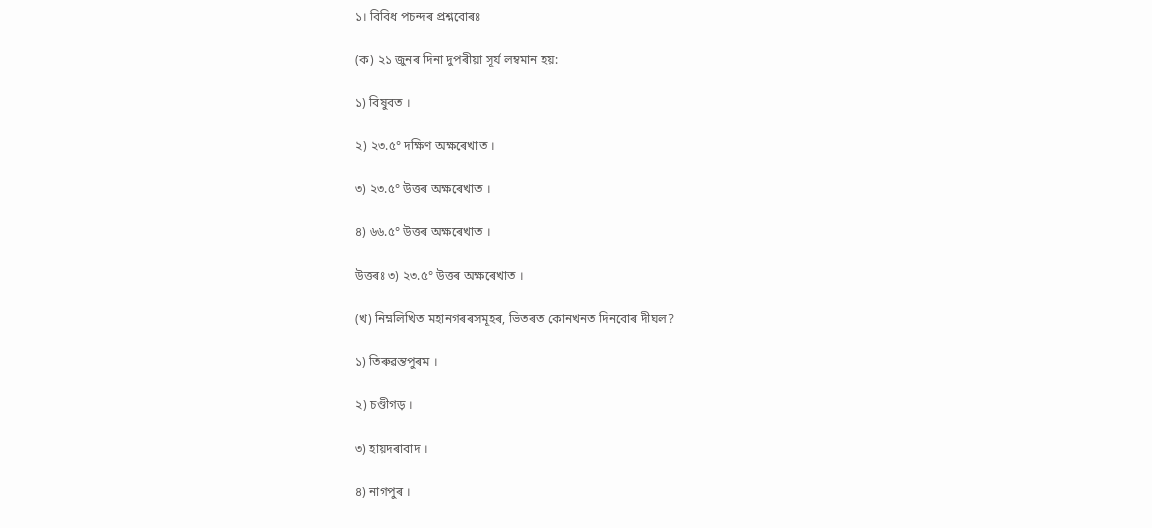১। বিবিধ পচন্দৰ প্ৰশ্নবোৰঃ

(ক) ২১ জুনৰ দিনা দুপৰীয়া সূর্য লম্বমান হয়:

১) বিষুবত ।

২) ২৩.৫° দক্ষিণ অক্ষৰেখাত ।

৩) ২৩.৫° উত্তৰ অক্ষৰেখাত ।

৪) ৬৬.৫° উত্তৰ অক্ষৰেখাত ।

উত্তৰঃ ৩) ২৩.৫° উত্তৰ অক্ষৰেখাত ।

(খ) নিম্নলিখিত মহানগৰৰসমূহৰ, ভিতৰত কোনখনত দিনবোৰ দীঘল?

১) তিৰুৱন্তপুৰম ।

২) চণ্ডীগড় ।

৩) হায়দৰাবাদ ।

৪) নাগপুৰ ।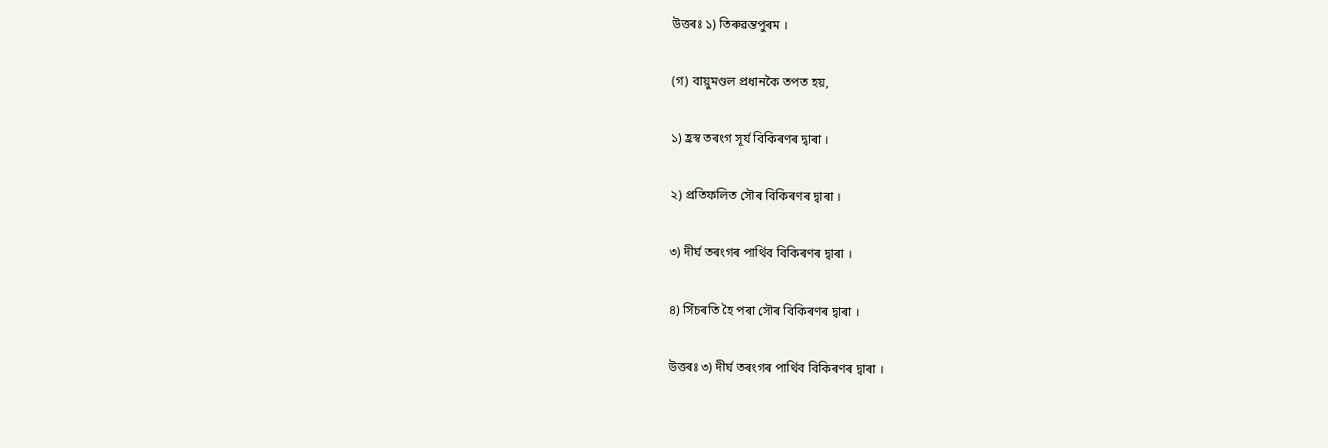উত্তৰঃ ১) তিৰুৱন্তপুৰম ।

(গ) বায়ুমণ্ডল প্রধানকৈ তপত হয়,

১) হ্রস্ব তৰংগ সূর্য বিকিৰণৰ দ্বাৰা ।

২) প্রতিফলিত সৌৰ বিকিৰণৰ দ্বাৰা ।

৩) দীর্ঘ তৰংগৰ পার্থিব বিকিৰণৰ দ্বাৰা ।

৪) সিঁচৰতি হৈ পৰা সৌৰ বিকিৰণৰ দ্বাৰা ।

উত্তৰঃ ৩) দীর্ঘ তৰংগৰ পার্থিব বিকিৰণৰ দ্বাৰা ।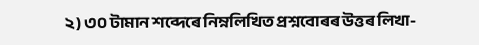২) ৩০ টামান শব্দেৰে নিম্নলিখিত প্রশ্নবোৰৰ উত্তৰ লিখা-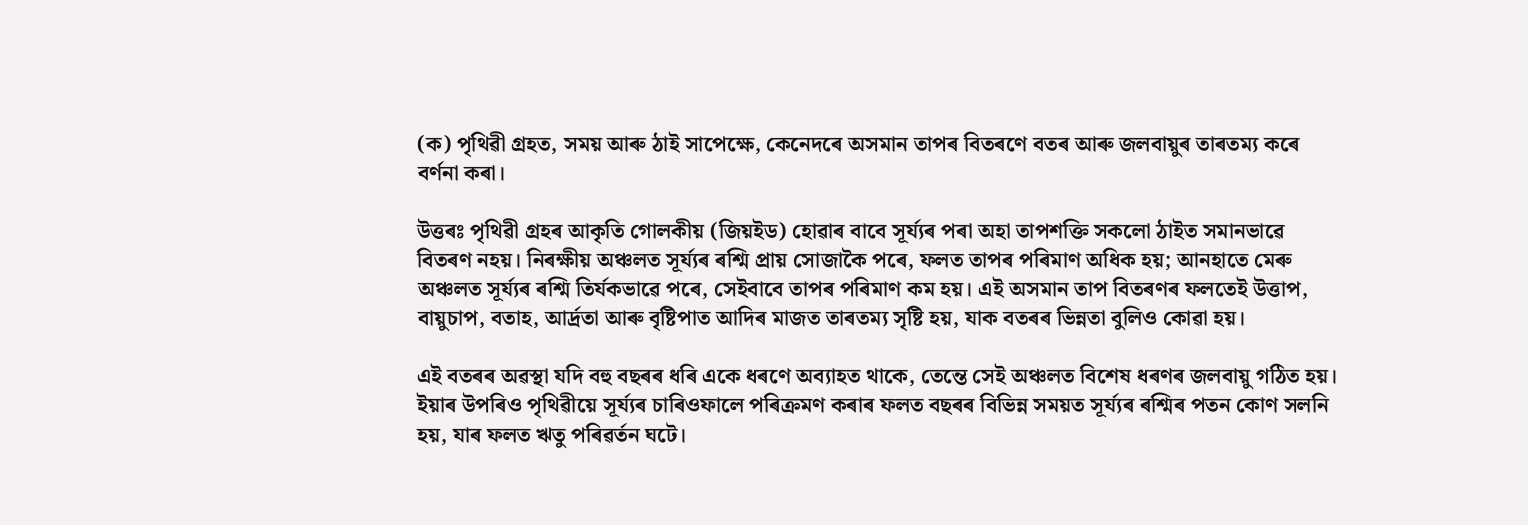(ক) পৃথিৱী গ্রহত, সময় আৰু ঠাই সাপেক্ষে, কেনেদৰে অসমান তাপৰ বিতৰণে বতৰ আৰু জলবায়ুৰ তাৰতম্য কৰে বৰ্ণনা কৰা।

উত্তৰঃ পৃথিৱী গ্ৰহৰ আকৃতি গোলকীয় (জিয়ইড) হোৱাৰ বাবে সূৰ্য্যৰ পৰা অহা তাপশক্তি সকলো ঠাইত সমানভাৱে বিতৰণ নহয়। নিৰক্ষীয় অঞ্চলত সূৰ্য্যৰ ৰশ্মি প্ৰায় সোজাকৈ পৰে, ফলত তাপৰ পৰিমাণ অধিক হয়; আনহাতে মেৰু অঞ্চলত সূৰ্য্যৰ ৰশ্মি তিৰ্যকভাৱে পৰে, সেইবাবে তাপৰ পৰিমাণ কম হয়। এই অসমান তাপ বিতৰণৰ ফলতেই উত্তাপ, বায়ুচাপ, বতাহ, আৰ্দ্ৰতা আৰু বৃষ্টিপাত আদিৰ মাজত তাৰতম্য সৃষ্টি হয়, যাক বতৰৰ ভিন্নতা বুলিও কোৱা হয়।

এই বতৰৰ অৱস্থা যদি বহু বছৰৰ ধৰি একে ধৰণে অব্যাহত থাকে, তেন্তে সেই অঞ্চলত বিশেষ ধৰণৰ জলবায়ু গঠিত হয়। ইয়াৰ উপৰিও পৃথিৱীয়ে সূৰ্য্যৰ চাৰিওফালে পৰিক্ৰমণ কৰাৰ ফলত বছৰৰ বিভিন্ন সময়ত সূৰ্য্যৰ ৰশ্মিৰ পতন কোণ সলনি হয়, যাৰ ফলত ঋতু পৰিৱৰ্তন ঘটে।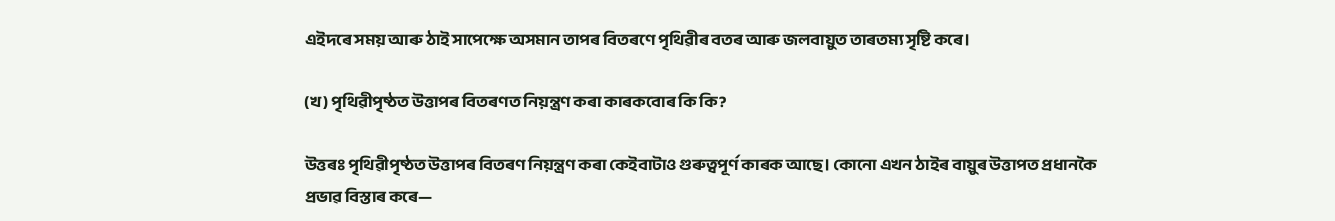এইদৰে সময় আৰু ঠাই সাপেক্ষে অসমান তাপৰ বিতৰণে পৃথিৱীৰ বতৰ আৰু জলবায়ুত তাৰতম্য সৃষ্টি কৰে।

(খ) পৃথিৱীপৃষ্ঠত উত্তাপৰ বিতৰণত নিয়ন্ত্ৰণ কৰা কাৰকবোৰ কি কি?

উত্তৰঃ পৃথিৱীপৃষ্ঠত উত্তাপৰ বিতৰণ নিয়ন্ত্ৰণ কৰা কেইবাটাও গুৰুত্বপূৰ্ণ কাৰক আছে। কোনো এখন ঠাইৰ বায়ুৰ উত্তাপত প্ৰধানকৈ প্ৰভাৱ বিস্তাৰ কৰে—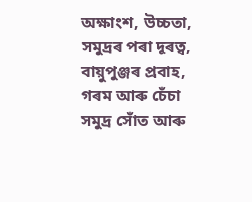অক্ষাংশ, উচ্চতা, সমুদ্ৰৰ পৰা দূৰত্ব, বায়ুপুঞ্জৰ প্ৰবাহ, গৰম আৰু চেঁচা সমুদ্ৰ সোঁত আৰু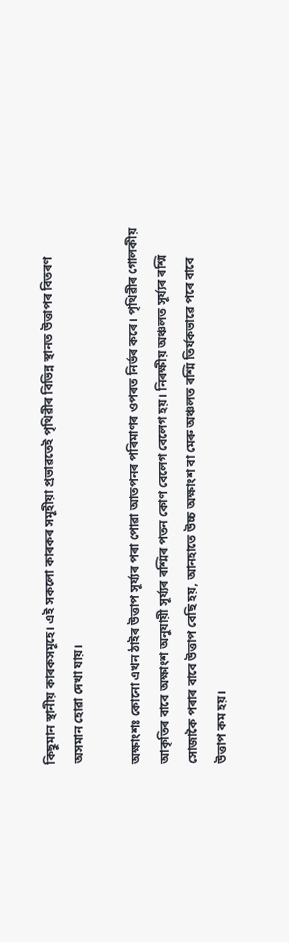কিছুমান স্থানীয় কাৰকসমূহে। এই সকলো কাৰকৰ সমূহীয়া প্ৰভাৱতেই পৃথিৱীৰ বিভিন্ন স্থানত উত্তাপৰ বিতৰণ অসমান হোৱা দেখা যায়।

অক্ষাংশঃ কোনো এখন ঠাইৰ উত্তাপ সূৰ্য্যৰ পৰা পোৱা আতপনৰ পৰিমাণৰ ওপৰত নিৰ্ভৰ কৰে। পৃথিৱীৰ গোলকীয় আকৃতিৰ বাবে অক্ষাংশ অনুযায়ী সূৰ্য্যৰ ৰশ্মিৰ পতন কোণ বেলেগ বেলেগ হয়। নিৰক্ষীয় অঞ্চলত সূৰ্য্যৰ ৰশ্মি সোজাকৈ পৰাৰ বাবে উত্তাপ বেছি হয়, আনহাতে উচ্চ অক্ষাংশ বা মেৰু অঞ্চলত ৰশ্মি তিৰ্যকভাৱে পৰে বাবে উত্তাপ কম হয়।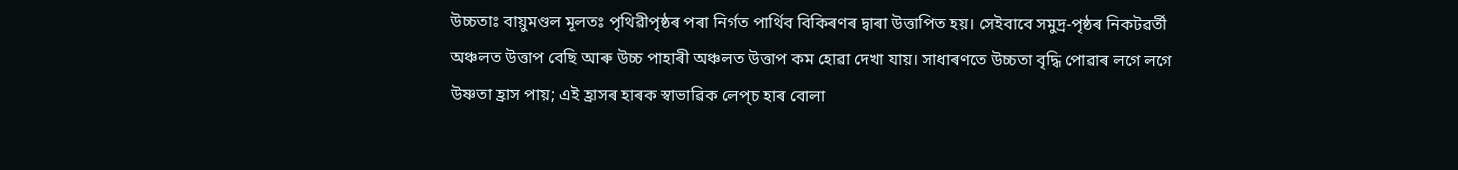উচ্চতাঃ বায়ুমণ্ডল মূলতঃ পৃথিৱীপৃষ্ঠৰ পৰা নিৰ্গত পাৰ্থিব বিকিৰণৰ দ্বাৰা উত্তাপিত হয়। সেইবাবে সমুদ্ৰ-পৃষ্ঠৰ নিকটৱৰ্তী অঞ্চলত উত্তাপ বেছি আৰু উচ্চ পাহাৰী অঞ্চলত উত্তাপ কম হোৱা দেখা যায়। সাধাৰণতে উচ্চতা বৃদ্ধি পোৱাৰ লগে লগে উষ্ণতা হ্ৰাস পায়; এই হ্ৰাসৰ হাৰক স্বাভাৱিক লেপ্চ হাৰ বোলা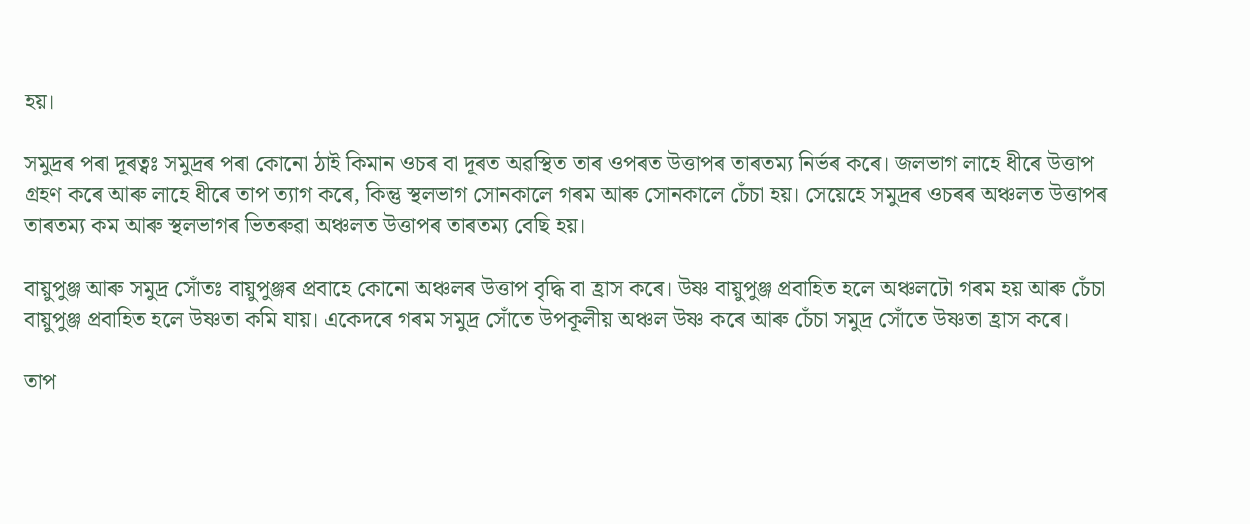হয়।

সমুদ্ৰৰ পৰা দূৰত্বঃ সমুদ্ৰৰ পৰা কোনো ঠাই কিমান ওচৰ বা দূৰত অৱস্থিত তাৰ ওপৰত উত্তাপৰ তাৰতম্য নিৰ্ভৰ কৰে। জলভাগ লাহে ধীৰে উত্তাপ গ্ৰহণ কৰে আৰু লাহে ধীৰে তাপ ত্যাগ কৰে, কিন্তু স্থলভাগ সোনকালে গৰম আৰু সোনকালে চেঁচা হয়। সেয়েহে সমুদ্ৰৰ ওচৰৰ অঞ্চলত উত্তাপৰ তাৰতম্য কম আৰু স্থলভাগৰ ভিতৰুৱা অঞ্চলত উত্তাপৰ তাৰতম্য বেছি হয়।

বায়ুপুঞ্জ আৰু সমুদ্ৰ সোঁতঃ বায়ুপুঞ্জৰ প্ৰবাহে কোনো অঞ্চলৰ উত্তাপ বৃদ্ধি বা হ্ৰাস কৰে। উষ্ণ বায়ুপুঞ্জ প্ৰবাহিত হলে অঞ্চলটো গৰম হয় আৰু চেঁচা বায়ুপুঞ্জ প্ৰবাহিত হলে উষ্ণতা কমি যায়। একেদৰে গৰম সমুদ্ৰ সোঁতে উপকূলীয় অঞ্চল উষ্ণ কৰে আৰু চেঁচা সমুদ্ৰ সোঁতে উষ্ণতা হ্ৰাস কৰে।

তাপ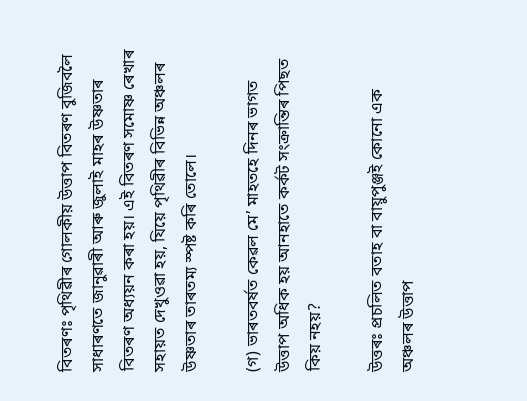বিতৰণঃ পৃথিৱীৰ গোলকীয় উত্তাপ বিতৰণ বুজিবলৈ সাধাৰণতে জানুৱাৰী আৰু জুলাই মাহৰ উষ্ণতাৰ বিতৰণ অধ্যয়ন কৰা হয়। এই বিতৰণ সমোষ্ণ ৰেখাৰ সহায়ত দেখুওৱা হয়, যিয়ে পৃথিৱীৰ বিভিন্ন অঞ্চলৰ উষ্ণতাৰ তাৰতম্য স্পষ্ট কৰি তোলে।

(গ) ভাৰতবৰ্ষত কেৱল মে’ মাহতহে দিনৰ ভাগত উত্তাপ অধিক হয় আনহাতে কর্কট সংক্ৰান্তিৰ পিছত কিয় নহয়?

উত্তৰঃ প্ৰচলিত বতাহ বা বায়ুপুঞ্জই কোনো এক অঞ্চলৰ উত্তাপ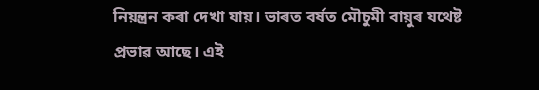নিয়ন্ত্ৰন কৰা দেখা যায়। ভাৰত বৰ্ষত মৌচুমী বায়ুৰ যথেষ্ট প্ৰভাৱ আছে। এই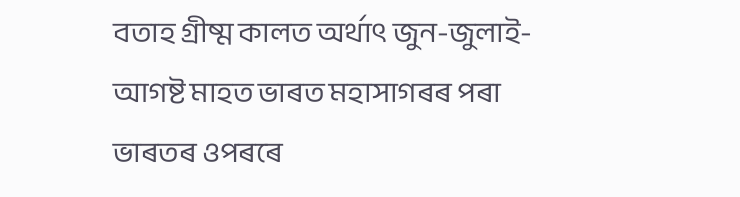বতাহ গ্ৰীষ্ম কালত অৰ্থাৎ জুন-জুলাই-আগষ্ট মাহত ভাৰত মহাসাগৰৰ পৰা ভাৰতৰ ওপৰৰে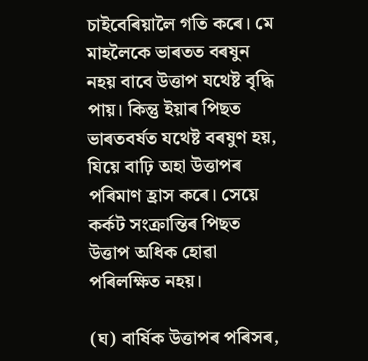চাইবেৰিয়ালৈ গতি কৰে। মে মাহলৈকে ভাৰতত বৰষুন নহয় বাবে উত্তাপ যথেষ্ট বৃদ্ধি পায়। কিন্তু ইয়াৰ পিছত ভাৰতবৰ্ষত যথেষ্ট বৰষুণ হয়, যিয়ে বাঢ়ি অহা উত্তাপৰ পৰিমাণ হ্ৰাস কৰে। সেয়ে কৰ্কট সংক্ৰান্তিৰ পিছত উত্তাপ অধিক হোৱা পৰিলক্ষিত নহয়।

(ঘ) বার্ষিক উত্তাপৰ পৰিসৰ,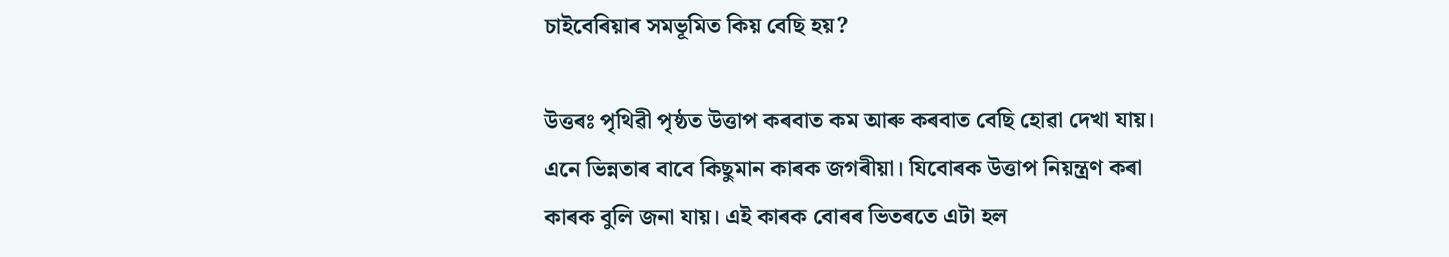চাইবেৰিয়াৰ সমভূমিত কিয় বেছি হয়?

উত্তৰঃ পৃথিৱী পৃষ্ঠত উত্তাপ কৰবাত কম আৰু কৰবাত বেছি হোৱা দেখা যায়। এনে ভিন্নতাৰ বাবে কিছুমান কাৰক জগৰীয়া। যিবোৰক উত্তাপ নিয়ন্ত্ৰণ কৰা কাৰক বুলি জনা যায়। এই কাৰক বোৰৰ ভিতৰতে এটা হল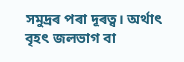সমুদ্ৰৰ পৰা দূৰত্ব। অৰ্থাৎ বৃহৎ জলভাগ বা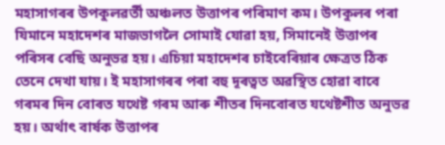মহাসাগৰৰ উপকুলৱৰ্তী অঞ্চলত উত্তাপৰ পৰিমাণ কম। উপকুলৰ পৰা যিমানে মহাদেশৰ মাজভাগলৈ সোমাই যোৱা হয়, সিমানেই উত্তাপৰ পৰিসৰ বেছি অনুভৱ হয়। এচিয়া মহাদেশৰ চাইবেৰিয়াৰ ক্ষেত্ৰত ঠিক তেনে দেখা যায়। ই মহাসাগৰৰ পৰা বহু দূৰত্বত অৱস্থিত হোৱা বাবে গৰমৰ দিন বোৰত যথেষ্ট গৰম আৰু শীতৰ দিনবোৰত যথেষ্টশীত অনুভৱ হয়। অৰ্থাৎ বাৰ্ষক উত্তাপৰ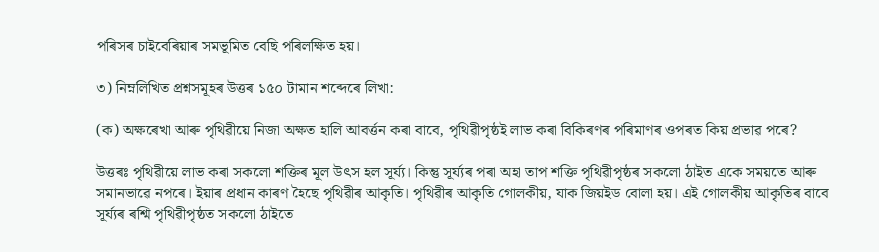পৰিসৰ চাইবেৰিয়াৰ সমভূমিত বেছি পৰিলক্ষিত হয়।

৩) নিম্নলিখিত প্রশ্নসমূহৰ উত্তৰ ১৫০ টামান শব্দেৰে লিখা:

(ক) অক্ষৰেখা আৰু পৃথিৱীয়ে নিজা অক্ষত হালি আবৰ্ত্তন কৰা বাবে, পৃথিৱীপৃষ্ঠই লাভ কৰা বিকিৰণৰ পৰিমাণৰ ওপৰত কিয় প্ৰভাৱ পৰে?

উত্তৰঃ পৃথিৱীয়ে লাভ কৰা সকলো শক্তিৰ মূল উৎস হল সূৰ্য্য। কিন্তু সূৰ্য্যৰ পৰা অহা তাপ শক্তি পৃথিৱীপৃষ্ঠৰ সকলো ঠাইত একে সময়তে আৰু সমানভাৱে নপৰে। ইয়াৰ প্ৰধান কাৰণ হৈছে পৃথিৱীৰ আকৃতি। পৃথিৱীৰ আকৃতি গোলকীয়, যাক জিয়ইড বোলা হয়। এই গোলকীয় আকৃতিৰ বাবে সূৰ্য্যৰ ৰশ্মি পৃথিৱীপৃষ্ঠত সকলো ঠাইতে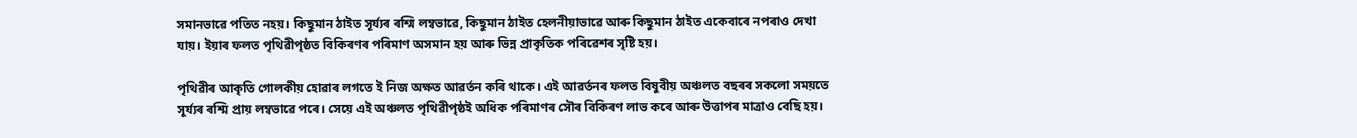সমানভাৱে পতিত নহয়। কিছুমান ঠাইত সূৰ্য্যৰ ৰশ্মি লম্বভাৱে, কিছুমান ঠাইত হেলনীয়াভাৱে আৰু কিছুমান ঠাইত একেবাৰে নপৰাও দেখা যায়। ইয়াৰ ফলত পৃথিৱীপৃষ্ঠত বিকিৰণৰ পৰিমাণ অসমান হয় আৰু ভিন্ন প্ৰাকৃতিক পৰিৱেশৰ সৃষ্টি হয়।

পৃথিৱীৰ আকৃতি গোলকীয় হোৱাৰ লগতে ই নিজ অক্ষত আৱৰ্তন কৰি থাকে। এই আৱৰ্তনৰ ফলত বিষুবীয় অঞ্চলত বছৰৰ সকলো সময়তে সূৰ্য্যৰ ৰশ্মি প্ৰায় লম্বভাৱে পৰে। সেয়ে এই অঞ্চলত পৃথিৱীপৃষ্ঠই অধিক পৰিমাণৰ সৌৰ বিকিৰণ লাভ কৰে আৰু উত্তাপৰ মাত্ৰাও বেছি হয়।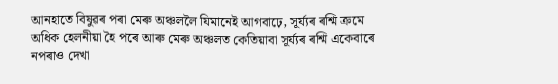আনহাতে বিষুৱৰ পৰা মেৰু অঞ্চললৈ যিমানেই আগবাঢ়ে, সূৰ্য্যৰ ৰশ্মি ক্ৰমে অধিক হেলনীয়া হৈ পৰে আৰু মেৰু অঞ্চলত কেতিয়াবা সূৰ্য্যৰ ৰশ্মি একেবাৰে নপৰাও দেখা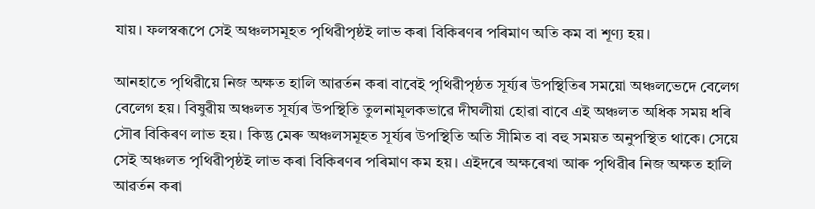যায়। ফলস্বৰূপে সেই অঞ্চলসমূহত পৃথিৱীপৃষ্ঠই লাভ কৰা বিকিৰণৰ পৰিমাণ অতি কম বা শূণ্য হয়।

আনহাতে পৃথিৱীয়ে নিজ অক্ষত হালি আৱৰ্তন কৰা বাবেই পৃথিৱীপৃষ্ঠত সূৰ্য্যৰ উপস্থিতিৰ সময়ো অঞ্চলভেদে বেলেগ বেলেগ হয়। বিষুৱীয় অঞ্চলত সূৰ্য্যৰ উপস্থিতি তুলনামূলকভাৱে দীঘলীয়া হোৱা বাবে এই অঞ্চলত অধিক সময় ধৰি সৌৰ বিকিৰণ লাভ হয়। কিন্তু মেৰু অঞ্চলসমূহত সূৰ্য্যৰ উপস্থিতি অতি সীমিত বা বহু সময়ত অনুপস্থিত থাকে। সেয়ে সেই অঞ্চলত পৃথিৱীপৃষ্ঠই লাভ কৰা বিকিৰণৰ পৰিমাণ কম হয়। এইদৰে অক্ষৰেখা আৰু পৃথিৱীৰ নিজ অক্ষত হালি আৱৰ্তন কৰা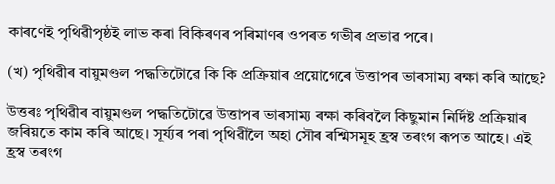কাৰণেই পৃথিৱীপৃষ্ঠই লাভ কৰা বিকিৰণৰ পৰিমাণৰ ওপৰত গভীৰ প্ৰভাৱ পৰে।

(খ) পৃথিৱীৰ বায়ুমণ্ডল পদ্ধতিটোৱে কি কি প্রক্রিয়াৰ প্ৰয়োগেৰে উত্তাপৰ ভাৰসাম্য ৰক্ষা কৰি আছে?

উত্তৰঃ পৃথিৱীৰ বায়ুমণ্ডল পদ্ধতিটোৱে উত্তাপৰ ভাৰসাম্য ৰক্ষা কৰিবলৈ কিছুমান নিৰ্দিষ্ট প্ৰক্ৰিয়াৰ জৰিয়তে কাম কৰি আছে। সূৰ্য্যৰ পৰা পৃথিৱীলৈ অহা সৌৰ ৰশ্মিসমূহ হ্ৰস্ব তৰংগ ৰূপত আহে। এই হ্ৰস্ব তৰংগ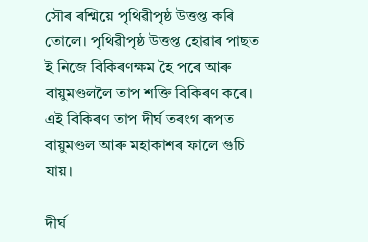সৌৰ ৰশ্মিয়ে পৃথিৱীপৃষ্ঠ উত্তপ্ত কৰি তোলে। পৃথিৱীপৃষ্ঠ উত্তপ্ত হোৱাৰ পাছত ই নিজে বিকিৰণক্ষম হৈ পৰে আৰু বায়ুমণ্ডললৈ তাপ শক্তি বিকিৰণ কৰে। এই বিকিৰণ তাপ দীৰ্ঘ তৰংগ ৰূপত বায়ুমণ্ডল আৰু মহাকাশৰ ফালে গুচি যায়।

দীৰ্ঘ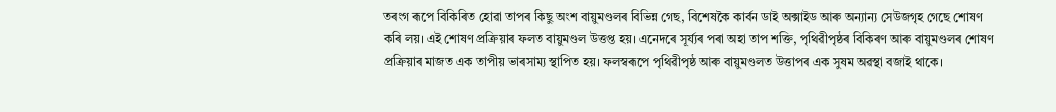তৰংগ ৰূপে বিকিৰিত হোৱা তাপৰ কিছু অংশ বায়ুমণ্ডলৰ বিভিন্ন গেছ, বিশেষকৈ কাৰ্বন ডাই অক্সাইড আৰু অন্যান্য সেউজগৃহ গেছে শোষণ কৰি লয়। এই শোষণ প্ৰক্ৰিয়াৰ ফলত বায়ুমণ্ডল উত্তপ্ত হয়। এনেদৰে সূৰ্য্যৰ পৰা অহা তাপ শক্তি, পৃথিৱীপৃষ্ঠৰ বিকিৰণ আৰু বায়ুমণ্ডলৰ শোষণ প্ৰক্ৰিয়াৰ মাজত এক তাপীয় ভাৰসাম্য স্থাপিত হয়। ফলস্বৰূপে পৃথিৱীপৃষ্ঠ আৰু বায়ুমণ্ডলত উত্তাপৰ এক সুষম অৱস্থা বজাই থাকে।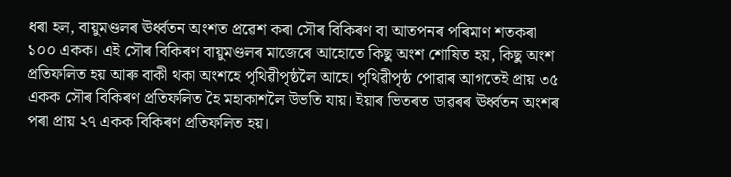ধৰা হল, বায়ুমণ্ডলৰ ঊৰ্ধ্বতন অংশত প্ৰৱেশ কৰা সৌৰ বিকিৰণ বা আতপনৰ পৰিমাণ শতকৰা ১০০ একক। এই সৌৰ বিকিৰণ বায়ুমণ্ডলৰ মাজেৰে আহোতে কিছু অংশ শোষিত হয়, কিছু অংশ প্ৰতিফলিত হয় আৰু বাকী থকা অংশহে পৃথিৱীপৃষ্ঠলৈ আহে। পৃথিৱীপৃষ্ঠ পোৱাৰ আগতেই প্ৰায় ৩৫ একক সৌৰ বিকিৰণ প্ৰতিফলিত হৈ মহাকাশলৈ উভতি যায়। ইয়াৰ ভিতৰত ডাৱৰৰ ঊৰ্ধ্বতন অংশৰ পৰা প্ৰায় ২৭ একক বিকিৰণ প্ৰতিফলিত হয়।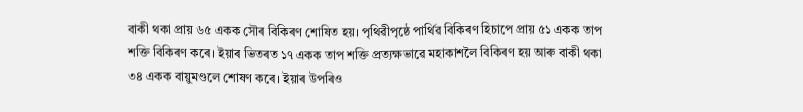বাকী থকা প্ৰায় ৬৫ একক সৌৰ বিকিৰণ শোষিত হয়। পৃথিৱীপৃষ্ঠে পাৰ্থিৱ বিকিৰণ হিচাপে প্ৰায় ৫১ একক তাপ শক্তি বিকিৰণ কৰে। ইয়াৰ ভিতৰত ১৭ একক তাপ শক্তি প্ৰত্যক্ষভাৱে মহাকাশলৈ বিকিৰণ হয় আৰু বাকী থকা ৩৪ একক বায়ুমণ্ডলে শোষণ কৰে। ইয়াৰ উপৰিও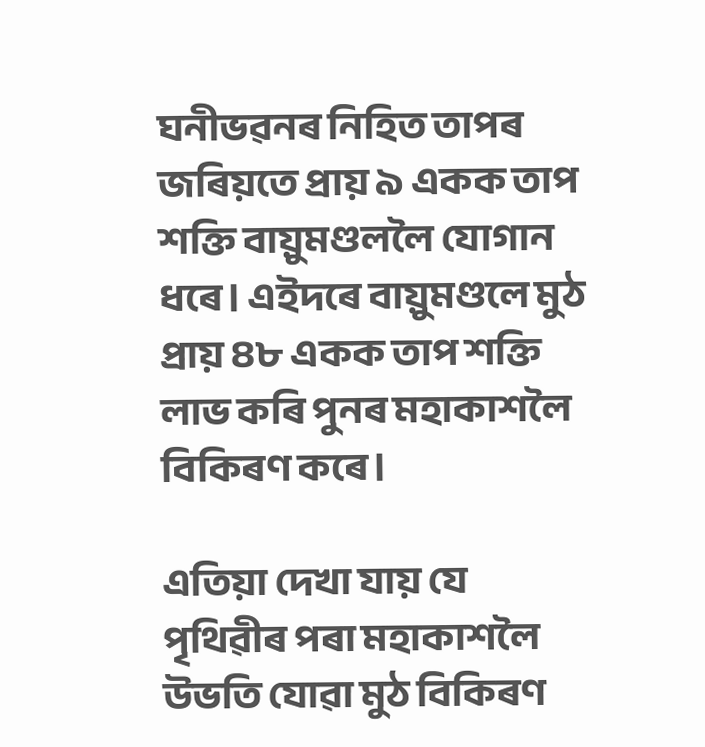ঘনীভৱনৰ নিহিত তাপৰ জৰিয়তে প্ৰায় ৯ একক তাপ শক্তি বায়ুমণ্ডললৈ যোগান ধৰে। এইদৰে বায়ুমণ্ডলে মুঠ প্ৰায় ৪৮ একক তাপ শক্তি লাভ কৰি পুনৰ মহাকাশলৈ বিকিৰণ কৰে।

এতিয়া দেখা যায় যে পৃথিৱীৰ পৰা মহাকাশলৈ উভতি যোৱা মুঠ বিকিৰণ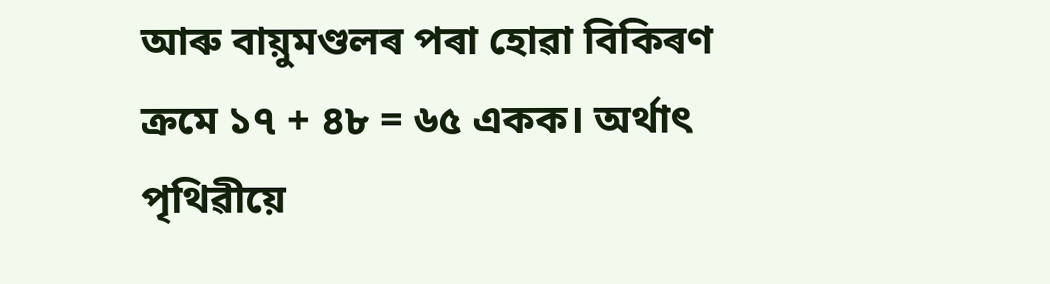আৰু বায়ুমণ্ডলৰ পৰা হোৱা বিকিৰণ ক্ৰমে ১৭ + ৪৮ = ৬৫ একক। অৰ্থাৎ পৃথিৱীয়ে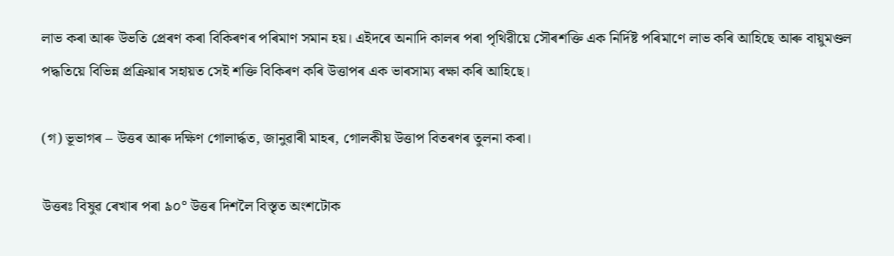লাভ কৰা আৰু উভতি প্ৰেৰণ কৰা বিকিৰণৰ পৰিমাণ সমান হয়। এইদৰে অনাদি কালৰ পৰা পৃথিৱীয়ে সৌৰশক্তি এক নিৰ্দিষ্ট পৰিমাণে লাভ কৰি আহিছে আৰু বায়ুমণ্ডল পদ্ধতিয়ে বিভিন্ন প্ৰক্ৰিয়াৰ সহায়ত সেই শক্তি বিকিৰণ কৰি উত্তাপৰ এক ভাৰসাম্য ৰক্ষা কৰি আহিছে।

(গ) ভূভাগৰ – উত্তৰ আৰু দক্ষিণ গোলাৰ্দ্ধত, জানুৱাৰী মাহৰ, গোলকীয় উত্তাপ বিতৰণৰ তুলনা কৰা।

উত্তৰঃ বিষুৱ ৰেখাৰ পৰা ৯০° উত্তৰ দিশলৈ বিস্তৃত অংশটোক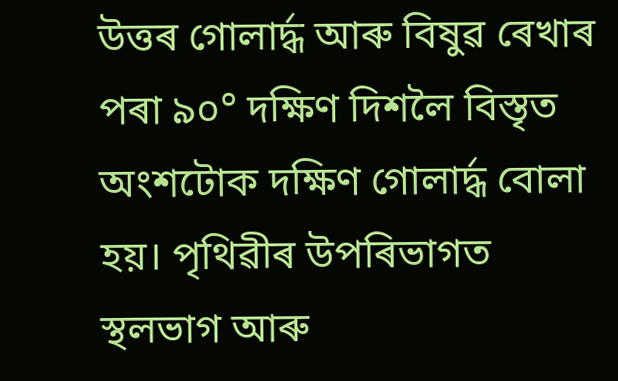উত্তৰ গোলাৰ্দ্ধ আৰু বিষুৱ ৰেখাৰ পৰা ৯০° দক্ষিণ দিশলৈ বিস্তৃত অংশটোক দক্ষিণ গোলাৰ্দ্ধ বোলা হয়। পৃথিৱীৰ উপৰিভাগত স্থলভাগ আৰু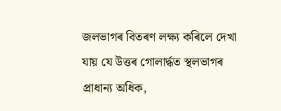জলভাগৰ বিতৰণ লক্ষ্য কৰিলে দেখা যায় যে উত্তৰ গোলাৰ্দ্ধত স্থলভাগৰ প্ৰাধান্য অধিক,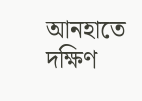আনহাতে দক্ষিণ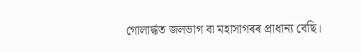গোলাৰ্দ্ধত জলভাগ বা মহাসাগৰৰ প্ৰাধান্য বেছি।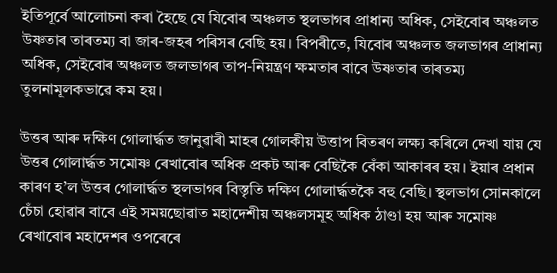ইতিপূৰ্বে আলোচনা কৰা হৈছে যে যিবোৰ অঞ্চলত স্থলভাগৰ প্ৰাধান্য অধিক, সেইবোৰ অঞ্চলত উষ্ণতাৰ তাৰতম্য বা জাৰ-জহৰ পৰিসৰ বেছি হয়। বিপৰীতে, যিবোৰ অঞ্চলত জলভাগৰ প্ৰাধান্য অধিক, সেইবোৰ অঞ্চলত জলভাগৰ তাপ-নিয়ন্ত্ৰণ ক্ষমতাৰ বাবে উষ্ণতাৰ তাৰতম্য তুলনামূলকভাৱে কম হয়।

উত্তৰ আৰু দক্ষিণ গোলাৰ্দ্ধত জানুৱাৰী মাহৰ গোলকীয় উত্তাপ বিতৰণ লক্ষ্য কৰিলে দেখা যায় যে উত্তৰ গোলাৰ্দ্ধত সমোষ্ণ ৰেখাবোৰ অধিক প্ৰকট আৰু বেছিকৈ বেঁকা আকাৰৰ হয়। ইয়াৰ প্ৰধান কাৰণ হ’ল উত্তৰ গোলাৰ্দ্ধত স্থলভাগৰ বিস্তৃতি দক্ষিণ গোলাৰ্দ্ধতকৈ বহু বেছি। স্থলভাগ সোনকালে চেঁচা হোৱাৰ বাবে এই সময়ছোৱাত মহাদেশীয় অঞ্চলসমূহ অধিক ঠাণ্ডা হয় আৰু সমোষ্ণ ৰেখাবোৰ মহাদেশৰ ওপৰেৰে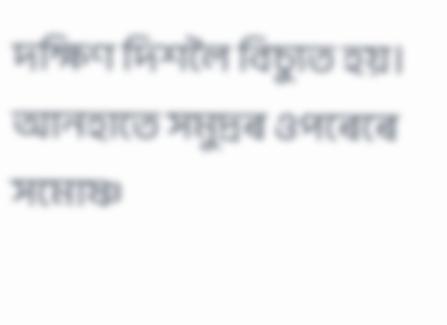দক্ষিণ দিশলৈ বিচ্যুত হয়। আনহাতে সমুদ্ৰৰ ওপৰেৰে সমোষ্ণ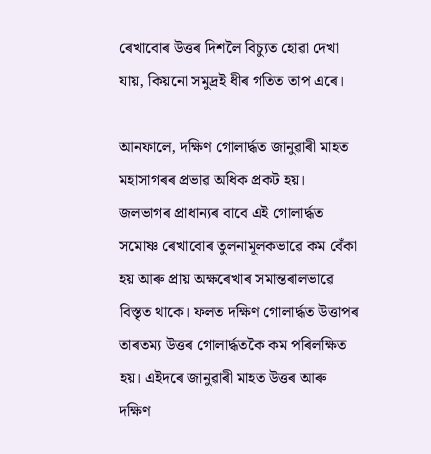ৰেখাবোৰ উত্তৰ দিশলৈ বিচ্যুত হোৱা দেখা যায়, কিয়নো সমুদ্ৰই ধীৰ গতিত তাপ এৰে।

আনফালে, দক্ষিণ গোলাৰ্দ্ধত জানুৱাৰী মাহত মহাসাগৰৰ প্ৰভাৱ অধিক প্ৰকট হয়। জলভাগৰ প্ৰাধান্যৰ বাবে এই গোলাৰ্দ্ধত সমোষ্ণ ৰেখাবোৰ তুলনামূলকভাৱে কম বেঁকা হয় আৰু প্ৰায় অক্ষৰেখাৰ সমান্তৰালভাৱে বিস্তৃত থাকে। ফলত দক্ষিণ গোলাৰ্দ্ধত উত্তাপৰ তাৰতম্য উত্তৰ গোলাৰ্দ্ধতকৈ কম পৰিলক্ষিত হয়। এইদৰে জানুৱাৰী মাহত উত্তৰ আৰু দক্ষিণ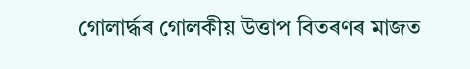গোলাৰ্দ্ধৰ গোলকীয় উত্তাপ বিতৰণৰ মাজত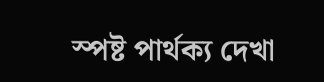স্পষ্ট পাৰ্থক্য দেখা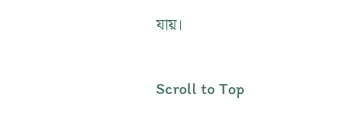যায়।

Scroll to Top